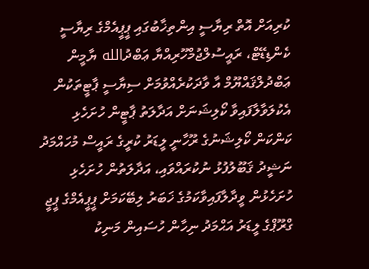ކުރިއަށް އޮތް ރިޔާސީ އިންތިޚާބުގައި ޕީޕީއެމްގެ ރިޔާސީ ކެންޑިޑޭޓް، ރައީސުލްޖުމްހޫރިއްޔާ ޢަބްދުالله ޔާމީން ޢަބްދުލްޤައްޔޫމް އާ ވާދަކުރެއްވުމަށް ސިޔާސީ ޕާޓީތަކުން އެކުލަވާލާފައިވާ ކޯލިޝަނަށް އަދާލަތު ޕާޓީން ހުށަހެޅި ކަންކަން ކޯލިޝަނުގެ ރޫހާނީ ލީޑަރު ކުރީގެ ރައީސް މުހައްމަދު ނަޝީދު ޤަބޫލުފުޅު ނުކުރައްވައި، އަދާލަތުން ހުށަހެޅި ހުށަހެޅުން ވީދާލާފައިވާކަމުގެ ޚަބަރު ލިބޭކަމަށް ޕީޕީއެމްގެ ޕީޖީ ގްރޫޕްގެ ލީޑަރު އަޙްމަދު ނިހާން ހުސައިން މަނިކު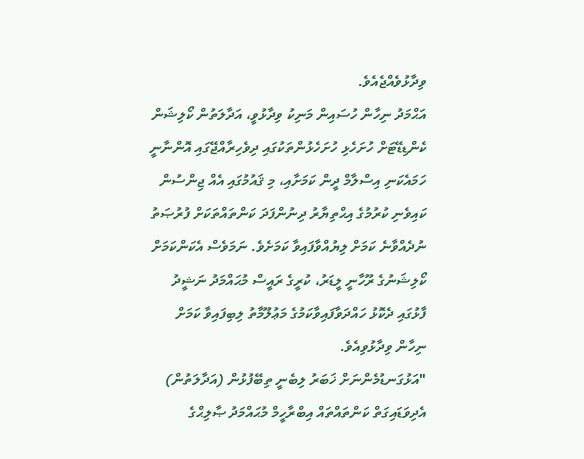ވިދާޅުވެއްޖެއެވެ.
އަޙްމަދު ނިހާން ހުސައިން މަނިކު ވިދާޅުވީ، އަދާލަތުން ކޯލިޝަން ކެންޑިޑޭޓަށް ހުށަހެޅި ހުށަހެޅުންތަކުގައި ދިވެހިރާއްޖޭގައި އޮންނާނީ ހަމައެކަނި އިސްލާމް ދީން ކަމަށާއި، މި ޤައުމުގައި އެއް ޖިންސުން ކައިވެނި ކުރުމުގެ އިޙްތިޔާރު ދިނުންފަދަ ކަންތައްތަކަށް ފުރުޞަތު ނުދެއްވާނެ ކަމަށް ލިޔުއްވާފައިވާ ކަމަށެވެ. ނަމަވެސް އެކަންކަމަށް ކޯލިޝަނުގެ ރޫހާނީ ލީޑަރު، ކުރީގެ ރައީސް މުޙައްމަދު ނަޝީދު ފާޅުގައި ދެކޮޅު ހައްދަވާފައިވާކަމުގެ މަޢުލޫމާތު ލިބިފައިވާ ކަމަށް ނިހާން ވިދާޅުވިއެވެ.
"އަޅުގަނޑުމެންނަށް ޚަބަރު ލިބެނީ ތިބޭފުޅުން (އަދާލަތުން) އެދިވަޑައިގަތް ކަންތައްތައް އިބްރާހީމް މުޙައްމަދު ޞާލިޙްގެ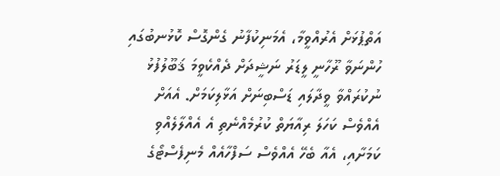އަތްޕުޅަށް އެރުއްވީމާ، އެމަނިކުފާނު ގެންގޮސް ކޮޅުނބުގައި ހުންނަވާ ރޫހާނީ ލީޑަރު ނަޝީދަށް ދެއްކެވީމަ ޤަބޫލުފުޅު ނުކުރައްވާ ވީދާލައި ޑަސްބިނަށް އަޅާލިކަމަށް. އެއަށް އެއްވެސް ކަހަލަ ރިއާޔަތް ކުރުމެއްނެތި އެ އެއްލާލެއްވި ކަމަށާއި، އެއާ ބެހޭ އެއްވެސް ސަފްހާއެއް މެނިފެސްޓޯގެ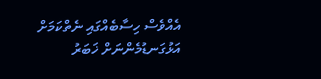އެއްވެސް ހިސާބެއްގައި ނެތްކަމަށް އަޅުގަނޑުމެންނަށް ޚަބަރު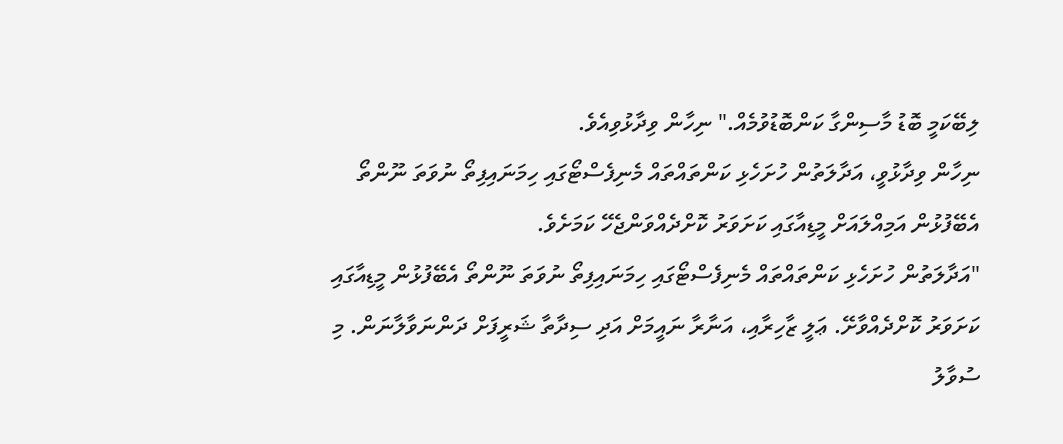ލިބޭކަމީ ބޮޑު މާސިންގާ ކަންބޮޑުވުމެއް." ނިހާން ވިދާޅުވިއެވެ.
ނިހާން ވިދާޅުވީ، އަދާލަތުން ހުށަހެޅި ކަންތައްތައް މެނިފެސްޓޯގައި ހިމަނައިފިތޯ ނުވަތަ ނޫންތޯ އެބޭފުޅުން އަމިއްލައަށް މީޑިއާގައި ކަށަވަރު ކޮށްދެއްވަންޖެހޭ ކަމަށެވެ.
"އަދާލަތުން ހުށަހެޅި ކަންތައްތައް މެނިފެސްޓޯގައި ހިމަނައިފިތޯ ނުވަތަ ނޫންތޯ އެބޭފުޅުން މީޑިއާގައި ކަށަވަރު ކޮށްދެއްވާށޭ. ޢަލީ ޒާހިރާއި، އަނާރާ ނައީމަށް އަދި ސިދާތާ ޝަރީފަށް ދަންނަވާލާނަން. މި ސުވާލު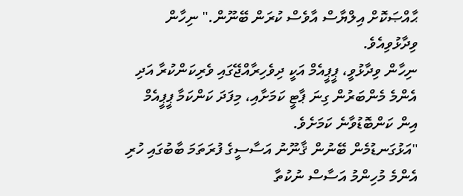ޙާއްޞަކޮށް އިލްޔާސް އާވެސް ކުރަން ބޭނޫން." ނިހާން ވިދާޅުވިއެވެ.
ނިހާން ވިދާޅުވީ، ޕީޕީއެމް އަކީ ދިވެހިރާއްޖޭގައި ވެރިކަންކުރާ އަދި އެންމެ މެންބަރުން ގިނަ ޕާޓީ ކަމަށާއި، މިފަދަ ކަންކަމާ ޕީޕީއެމް އިން ކަންބޮޑުވާނެ ކަމަށެވެ.
"އަޅުގަނޑުމެން ބޭނުން ޤާނޫނު އަސާސީގެ ފުރަތަމަ ބާބުގައި ހުރި އެންމެ މުހިންމު އަސާސް ނުކުތާ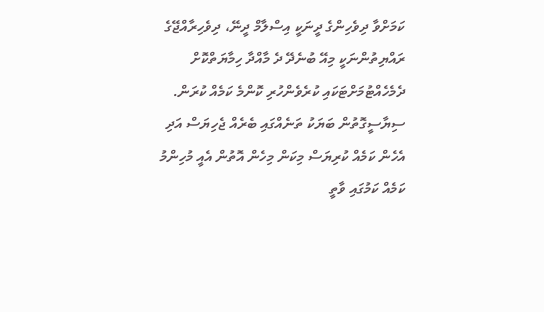ކަމަށްވާ ދިވެހިންގެ ދީނަކީ އިސްލާމް ދީނޭ، ދިވެހިރާއްޖޭގެ ރައްޔިތުންނަކީ މިއޭ ބުނެދޭ ދެ މާއްދާ ހިމާޔަތްކޮށް ދެމެހެއްޓުމަށްޓަކައި ކުރެވެންހުރި ކޮންމެ ކަމެއް ކުރަން. ސިޔާސީގޮތުން ބަޔަކު ތަނެއްގައި ބެރެއް ޖެހިޔަސް އަދި އެހެން ކަމެއް ކުރިޔަސް މިކަން މިހެން އޮތުން އެއީ މުހިންމު ކަމެއް ކަމުގައި ވާތީ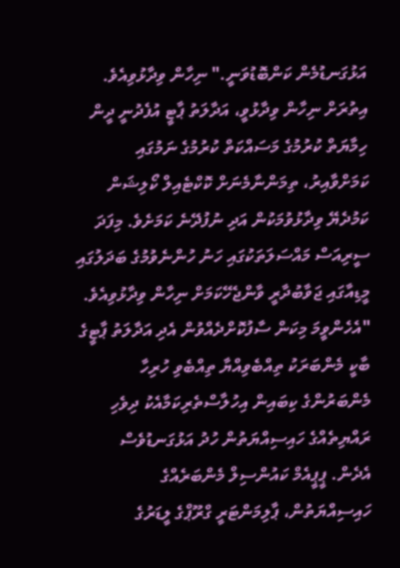އަޅުގަނޑުމެން ކަންބޮޑުވަނީ." ނިހާން ވިދާޅުވިއެވެ.
އިތުރަށް ނިހާން ވިދާޅުވީ، އަދާލަތު ޕާޓީ އުފެދުނީ ދީން ހިމާޔަތް ކުރުމުގެ މަސައްކަތް ކުރުމުގެ ނަމުގައި ކަމަށްވާއިރު، ތިމަންނާމެނަށް ކޮކްޓެއިލް ކޯލިޝަން ކަމުދެޔޭ ވިދާޅުވުމަކުން އަދި ނުފުދޭނެ ކަމަށެވެ. މިފަދަ ސީރިއަސް މައްސަލަތަކުގައި ހަނު ހުންނެވުމުގެ ބަދަލުގައި މީޑިއާގައި ޖަވާބުދާރީ ވާންޖެހޭކަމަށް ނިހާން ވިދާޅުވިއެވެ.
"އެހެންވީމަ މިކަން ސާފުކޮށްދެއްވުން އެދި އަދާލަތު ޕާޓީގެ ބާކީ މެންބަރަކު ތިއްބެވިއްޔާ ތިއްބެވި ހުރިހާ މެންބަރުންގެ ކިބައިން އިހުލާސްތެރިކަމާއެކު ދިވެހި ރައްޔިތެއްގެ ހައިސިއްޔަތުން ހުދު އަޅުގަނޑުވެސް އެދެން. ޕީޕީއެމް ކައުންސިލް މެންބަރެއްގެ ހައިސިއްޔަތުން، ޕާލިމަންޓަރީ ގްރޫޕްގެ ލީޑަރުގެ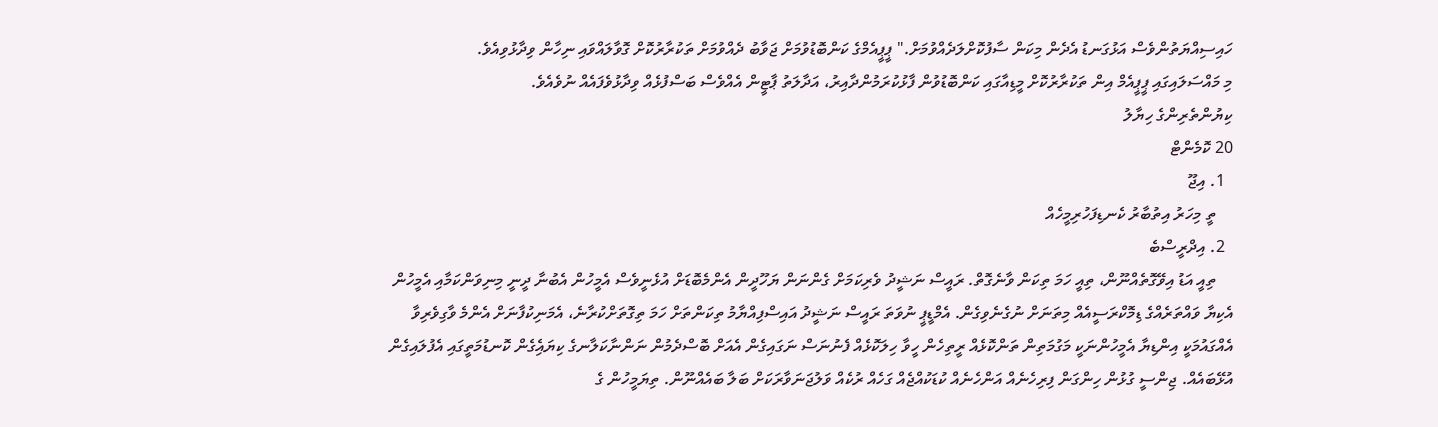ހައިސިއްޔަތުންވެސް އަޅުގަނޑު އެދެން މިކަން ސާފުކޮށްލަދެއްވުމަށް." ޕީޕީއެމްގެ ކަންބޮޑުވުމަށް ޖަވާބު ދެއްވުމަށް ތަކުރާރުކޮށް ގޮވާލައްވައި ނިހާން ވިދާޅުވިއެވެ.
މި މައްސަލައިގައި ޕީޕީއެމް އިން ތަކުރާރުކޮށް މީޑިއާގައި ކަންބޮޑުވުން ފާޅުކުރަމުންދާއިރު، އަދާލަތު ޕާޓީން އެއްވެސް ބަސްފުޅެއް ވިދާޅުވެފައެއް ނުވެއެވެ.
ކިޔުންތެރިންގެ ހިޔާލު
20 ކޮމެންޓް
  1. އިޖޫ
    ތީ މިހަރު އިތުބާރު ކެނޑިފަހުރިމީހެއް
  2. އިދްރީސްބެ
    ތިއީ އަޑު އިވޭގޮތެއްނޫން، ތިއީ ހަމަ ތިކަން ވާނެގޮތް. ރައީސް ނަޝީދު ވެރިކަމަށް ގެންނަން ޔަހޫދީން އެންމެބޮޑަށް އުޅެނީވެސް އެމީހުން އެބުނާ ދީނީ މިނިވަންކަމާއި އެމީހުން އެކިޔާ ވައްތަރެއްގެ ޑިމޮކްރަސީއެއް މިތަނަށް ނުގެނެވިގެން. އެމްޑީޕީ ނުވަތަ ރައީސް ނަޝީދު އައިސްފިއްޔާމު ތިކަންތަށް ހަމަ ތިގޮތަށްކުރާނެ، އެމަނިކުފާނަށް އެންމެ ވާގިވެރިވާ އެއްގައުމަކީ އިންޑިޔާ އެމީހުންނަކީ މަގުމަތިން ތަންކޮޅެއް ރީތިހެން ހީވާ ހިލަކޮޅެއް ފެނުނަސް ނަގައިގެން އެއަށް ބޮސްދެމުން ނަންނާކަލާނގެ ކިޔައިެގެން ކޮނޑުމަތީގައި އެފުލައިގެން އުޅޭބައެއް. ޖިންސީ ގުޅުން ހިންގަން ފިރިހެނެއް އަންހެނެއް ކުޑަކުއްޖެއް ގަހެއް ރުކެއް ވަލުޖަނަވާރަކަށް ބަލާ ބައެއްނޫން. ތިޔަމީހުން ގެ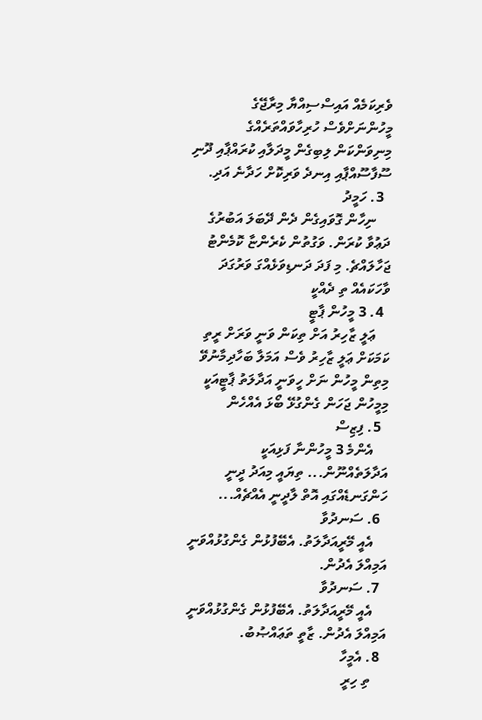ވެރިކަމެއް އައިސްސިއްޔާ މިރާޖޭގެ މީހުންނަށްވެސް ހުރިހާވައްތަރެއްގެ މިނިވަންކަން ލިބިގެން މީދަލާއި ކުރައްޕާއި ދޫނި ސޫފާސޫއްޕާއި އިނދެ ވަރިކޮށް ހަދާނެ އަދި.
  3. ހަމީދު
    ނިހާން ގޮވައިގެން ދެން ދޭބަލަ އަބުރުގެ ދަޢުވާ ކުރަން. ވަގުތުން ކެރެންޏާ ކޮމެންޓު ޖަހާލައްޗެ. މި ފަދަ ދަނޑިވަޅެއްގަ ވަރުގަދަ ވާހަކައެއް ތި ދެއްކީ
  4. 3 މީހުން ޕާޓީ
    ޢަލީ ޒާހިރު އަށް ތިކަން ވަނީ ވަރަށް ރީތި ކަމަކަށް ޢަލީ ޒާހިރު ވެސް އަމަލާ ބަހާދިމާނުވޭ މިތިން މީހުން ނަށް ހީވަނީ އަދާލަތު ޕާޓީއަކީ މިމީހުން ޖަހަން ގެންގުޅޭ ބޯޅަ އެއްހެން
  5. ފިޒިސް
    އެންމެ 3 މީހުންނާ ފަޅިއަކީ އަދާލަތެއްނޫން... ތިޔައީ މިއަދު ދީނީ ހަންގަނޑެއްގައި އޮތް ލާދީނީ އެއްޗެއް...
  6. ސަނދުވާ
    އެއީ މޭރީއަދާލަތު. އެބޭފުޅުން ގެންގުޅުއްވަނީ އަމިއްލަ އެދުން.
  7. ސަނދުވާ
    އެއީ މޭރީއަދާލަތު. އެބޭފުޅުން ގެންގުޅުއްވަނީ އަމިއްލަ އެދުން. ޒާތީ ތަޢައްޞުބު.
  8. އެމީހާ
    ތި ހިރީ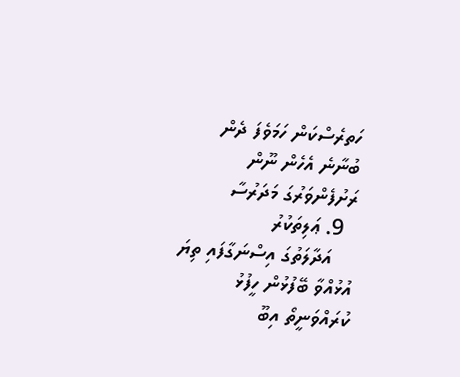ހަތރެސްކަން ހަމަވެފަ ދެން ބުނާނެ އެހެން ނޫން ރަށުފެންވަރުގަ މަދަރުސާ
  9. ޢަލިތަކުރު
    އަދާލަތުގަ އިސްނަގާފައި ތިޔަ އުޅުއްވާ ބޭފުޅުން ހީފުޅު ކުރައްވަނީތޯ އިބޫ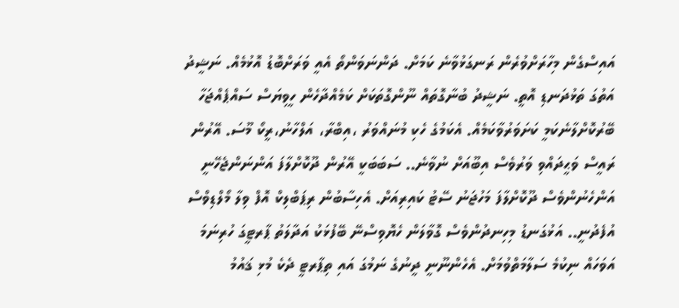އައިސްގެން މިހާރަށްވުރެން ރަނގަޅުވާނެ ކަމަށް. ދަންނަވަންތޯ އެއީ ވަރަށްބޮޑު އޮޅުމެއް. ނަޝީދު އަތުގަ ތަޅުދަނޑި އޮތީ. ނަޝީދު ބުނާގޮތައް ނޫންގޮތަކަށް ކަމެއްދާހެން ހީވިޔަސް ސައްޕެއްޖަހާ ބޭރުކޮށްލާނެކަމީ ކަށަވަރުވާކަމެއް. އެކަމުގެ ހެކި މުނައްވަރު ،އިބްރާ، އަލްހާނު،ރީކޯ މޫސަ. އޭރުން ރައީސް ވަޙީދައްވި ވަރުވެސް އިބޫއަށް ނުވާނެ.. ސަބަބަކީ އޭރުން ދޫކޮށްލާފަ އަންނަންޖެހޭނީ އަންހެނުންވެސް ދޫކޮށްލާފަ މަހުޖަނު ސޭޓު ކައިރިއަށް. އެހިސާބުން ރިޕަބްލިކް އޮފް ވިލާ މޯލްޑިވްސް އުފެދުނީ.. އަޅުގަނޑު މިހިނދުންވެސް ގޮވާލަން ހެޔޮވިސްނޭ ބޭފުޅަކު އަދާލަތު ޕާރޓީގަ ހުރިނަމަ އަވަހައް ނިކުމެ ސަލާމަތްވުމަށް. އެހެންނޫނީ ދީނުގެ ނަމުގަ އައި ތިޕާރޓީ ދެކެ މުޅި ޤައުމު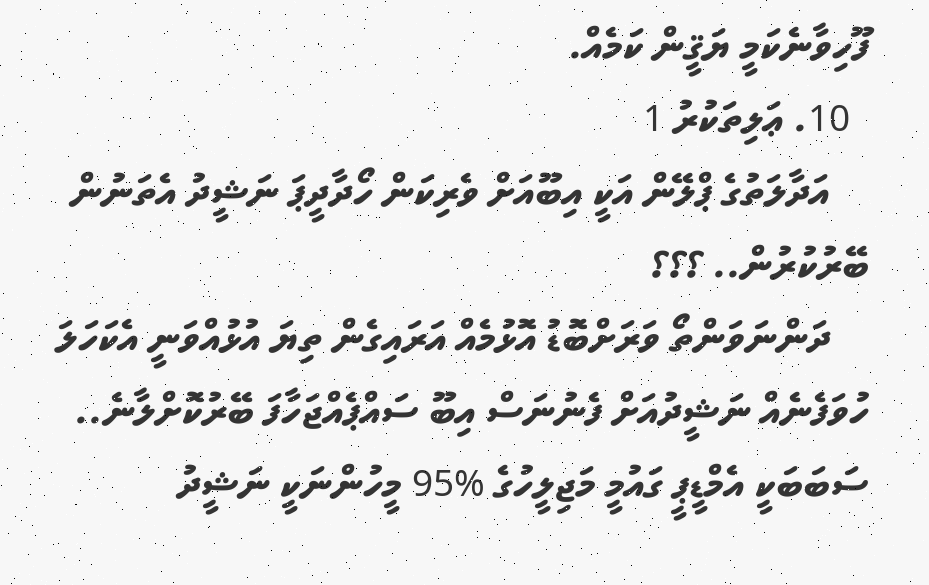ފޫހިވާނެކަމީ ޔަޤީން ކަމެއް.
  10. ޢަލިތަކުރު 1
    އަދާލަތުގެ ޕްލޭން އަކީ އިބޫއަށް ވެރިކަން ހޯދާދީޕަ ނަޝީދު އެތަނުން ބޭރުކުރުން.. ؟؟؟
    ދަންނަވަންތޯ ވަރަށްބޮޑު އޮޅުމެއް އަރައިގެން ތިޔަ އުޅުއްވަނީ އެކަހަލަ ހުވަފެނެއް ނަޝީދުއަށް ފެނުނަސް އިބޫ ސައްޕެއްޖަހާފަ ބޭރުކޮށްލާނެ.. ސަބަބަކީ އެމްޑީޕީ ގައުމީ މަޖިލީހުގެ %95 މީހުންނަކީ ނަޝީދު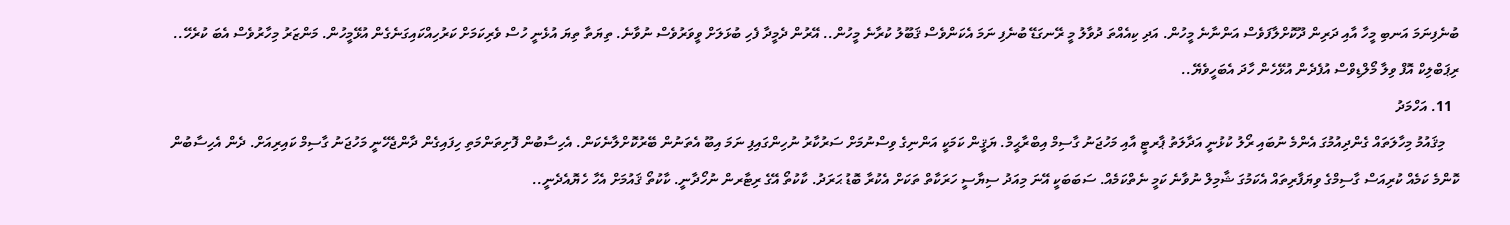ބުނެފިނަމަ އަނބި މީހާ އާއި ދަރިން ދޫކޮށްލާފަވެސް އަންނާނެ މީހުން. އަދި ކިއެއްތަ ދުވާލު މީ ރޭނގަޑޭ ބުނެފި ނަމަ އެކަންވެސް ޤަބޫލު ކުރާނެ މީހުން.. އޭރުން ދެމީދާ ފެހި ބުޅަލަށް ވީވަރުވެސް ނުވާނެ. ތިޔަތާ ތިޔަ އުޅެނީ ހުސް ވެރިކަމަށް ކަރުހިއްކައިގަނެގެން އުޅޭމީހުން. މަންޒަރު މިހާރުވެސް އެބަ ކުރެހޭ.. ރިޕަބްލިކް އޮފް ވިލާ މޯލްޑިވްސް އުފެދެން އުޅޭހެން ހާދަ އެބަހީވެޔޭ..
  11. އަހްމަދު
    މިޤައުމު މިހާލަތައް ގެންދިއުމުގަ އެންމެ ނުބައި ރޯލު ކުޅުނީ އަދާލަތު ޕާރޓީ އާއި މަހުޖަނު ގާސިމް އިބްރާޙީމް. ޔަޤީން ކަމަކީ އަންނިގެ ވިސްނުމަށް ސަރުކާރު ނުހިންގައިފި ނަމަ އިބޫ އެތަނުން ބޭރުކޮށްލާނެކަން. އެހިސާބުން ފޮށިތަންމަތި ހިފައިގެން ދާންޖެހޭނީ މަހުޖަނު ގާސިމް ކައިރިއަށް. ދެން އެހިސާބުން ކޮންމެ ކަމެއް ކުރިއަސް ގާސިމްގެ ވިޔަފާރިތައް އެކަމުގަ ޝާމިލް ނުވާނެ ކަމީ ނެތްކަމެއް. ސަބަބަކީ އޭނަ މިއަދު ސިޔާސީ ހަރަކާތް ތަކަށް އެކުރާ ބޮޑު ޙަރަދު. ކާކުތޯ އޭގެ ރިޓާރން ނުހޯދާނީ. ކާކުތޯ ޤައުމަށް އެހާ ހެޔޮއެދެނީ..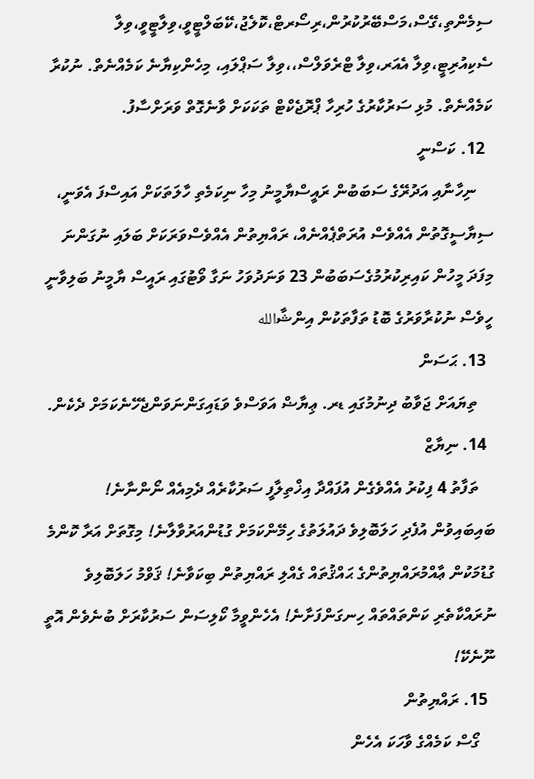ސިމެންތި،ގޭސް،މަސްބޭރުކުރުން،ރިސޯރޓް،ކޮލެޖު،ކޭބަލްޓީވީ،ވިލާޓީވީ،ވިލާ ސެކިއުރިޓީ،ވިލާ އެއަރ،ވިލާ ޓްރެވަލްސް،،ވިލާ ސަޕްލައި، މިހެންކިޔާނެ ކަމެއްނެތް. ނުކުރާ ކަމެއްނެތް. މުޅި ސަރުކާރުގެ ހުރިހާ ޕްރޮޖެކްޓް ތަކަކަށް ވާނެގޮތް ވަރަށްސާފު.
  12. ކަސްނީ
    ނިހާނާއި އަދުރޭގެ ސަބަބުން ރައީސްޔާމީނު މިހާ ނިކަމެތި ހާލަތަކަށް އައިސްފަ އެވަނީ، ސިޔާސީގޮތުން އެއްވެސް އުރަތްޕެއްނެއް، ރައްޔިތުން އެއްވެސްވަރަކަށް ބަލައި ނުގަންނަ މިފަދަ މީހުން ކައިރިކުރުމުގެސަބަބުން 23 ވަނަދުވަހު ނަގާ ވޯޓުގައި ރައީސް ޔާމީނު ބަލިވާނީ ހީވެސް ނުކުރާވަރުގެ ބޮޑު ތަފާތަކުން އިންޝާالله
  13. ޙަސަން
    ތިޔައަށް ޖަވާބު ދިނުމުގައި ޑރ. ޢިޔާޟް އަވަސްވެ ވަޑައިގަންނަވަންޖެހޭނެކަމަށް ދެކެން.
  14. ނިޔާޒް
    ތަފާތު 4 ފިކުރު އެއްވެގެން އުފައްދާ އިޚްތިލާފީ ސަރުކާރެއް ދެމިއެއް ނޯންނާނެ! ބައިބައިވުން އުފެދި ހަލަބޮލިވެ ދައުލަތުގެ ހިމޭންކަމަށް ގުޑުންއަރުވާލާނެ! މިގޮތަށް އަރާ ކޮންމެ ގުޑުމަކުން ޢާއްމުރައްޔިތުންގެ ޙައްޤުތައް ގެއްލި ރައްޔިތުން ބިކަވާނެ! ޤަވްމު ހަލަބޮލިވެ ނުރައްކާތެރި ކަންތައްތައް ހިނގަންފަށާނެ! އެހެންވީމާ ކޯލިސަން ސަރުކާރަށް ބުނެވެން އޮތީ ނޫނެކޭ!
  15. ރައްޔިތުން
    ގޯސް ކަމެއްގެ ވާހަކަ އެހެން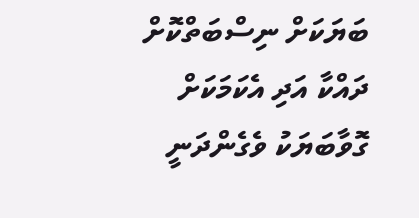ބަޔަކަށް ނިސްބަތްކޮށް ދައްކާ އަދި އެކަމަކަށް ގޮވާބަޔަކު ވެގެންދަނީ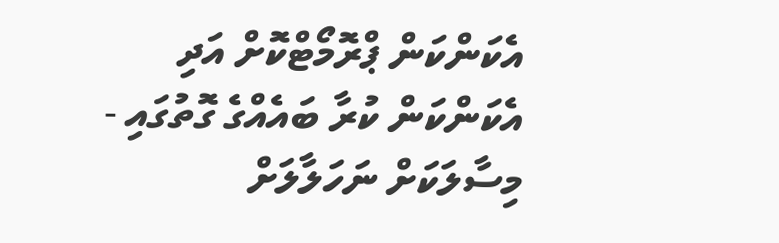އެކަންކަން ޕްރޮމޯޓްކޮށް އަދި އެކަންކަން ކުރާ ބައެއްގެ ގޮތުގައި - މިސާލަކަށް ނަހަލާލަށް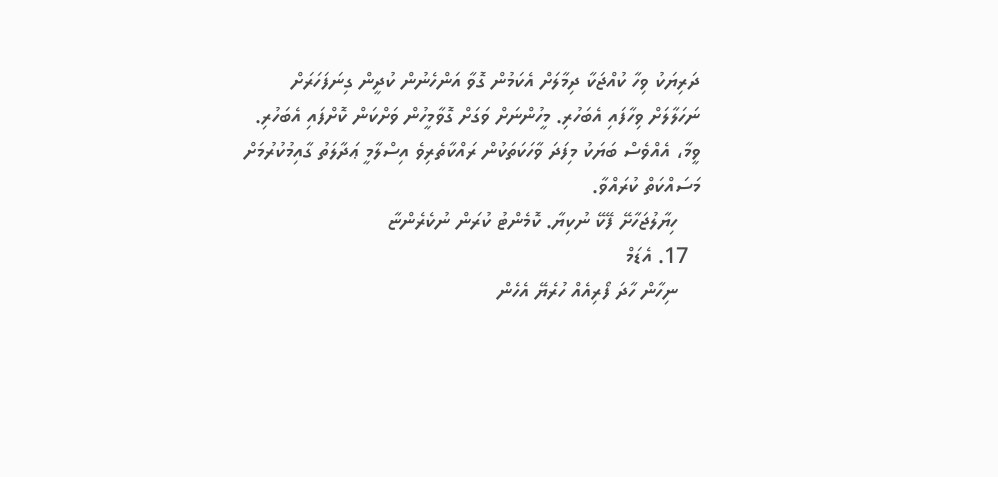ދަރިޔަކު ވިހާ ކުއްޖަކާ ދިމާލަށް އެކަމުން ގޮވާ އަންހެނުން ކުދީން ގިނަފަހަރަށް ނަހަލާލަށް ވިހާފައި އެބަހުރި. މީހުންނަށް ވަގަށް ގޮވާމީހުން ވަށްކަން ކޮށްފައި އެބަހުރި. ވީމާ، އެއްވެސް ބަޔަކު މިފަދަ ވާހަކަތަކުން ރައްކާތެރިވެ އިސްލާމީ ޢަދާލަތު ގާއިމުކުރުމަށް މަސައްކަތް ކުރައްވާ.
    ހިޔާލުޖަހާށޭ ފޭކޭ ނުކިޔާ. ކޮމެންޓު ކުރަން ނުކެރެންޏާ
  17. އެޑަމް
    ނިހާން ހާދަ ފޯރިއެއް ހުރެޔޭ އެހެން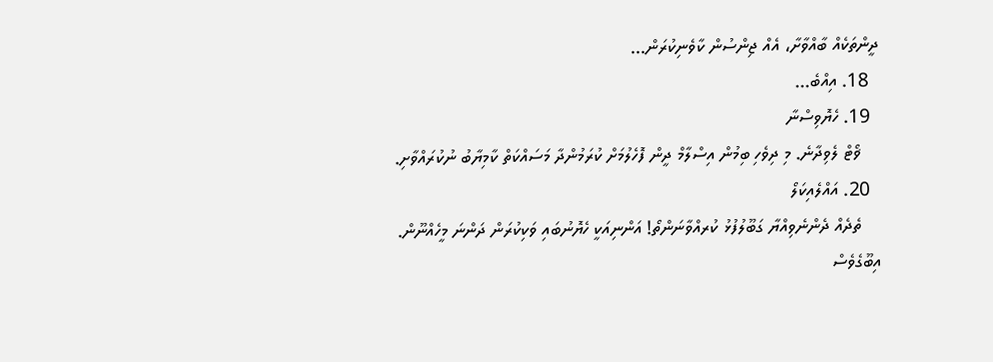ދީންތަކެއް ބާއްވާށާ، އެއް ޖިންސުން ކާވެނިކުރަން...
  18. އިއްބެ...
  19. ހެޔޮވިސްނާ
    ޥޯޓް ލެވިދާނެ. މި ދިވެހި ބިމުން އިސްލާމް ދީން ފޮހެލުމަށް ކުރަމުންދާ މަސައްކަތް ކާމިޔާބު ނުކުރައްވާށި.
  20. އައްލެއިކަލޯ
    ތެދެއް ދެންނެވިއްޔާ ގަބޫލުފުޅު ކުރއްވާނަންތޯ! އަންނިއަކީ ހެޔޮނުބައި ވަކިކުރަން ދަންނަ މީހެއްނޫން. އިބޫގެވެސް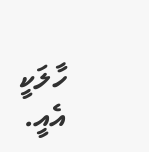ހާލަކީ އެއީ.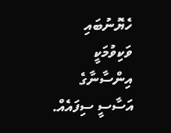ހެޔޮނުބައި ވަކިވުމަކީ އިންސާނާގެ އަސާސީ ސިފައެއް.